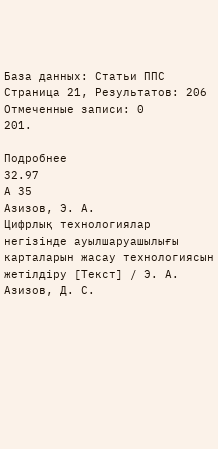База данных: Статьи ППС
Страница 21, Результатов: 206
Отмеченные записи: 0
201.

Подробнее
32.97
А 35
Азизов, Э. А.
Цифрлық технологиялар негізінде ауылшаруашылығы карталарын жасау технологиясын жетілдіру [Текст] / Э. А. Азизов, Д. С.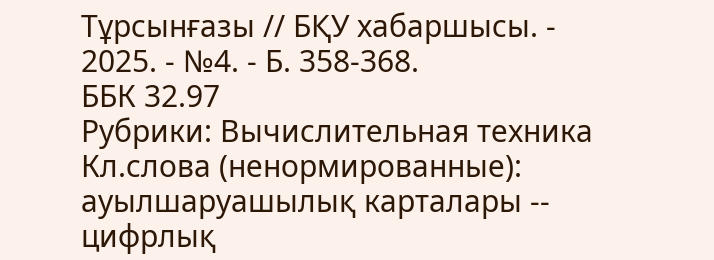Тұрсынғазы // БҚУ хабаршысы. - 2025. - №4. - Б. 358-368.
ББК 32.97
Рубрики: Вычислительная техника
Кл.слова (ненормированные):
ауылшаруашылық карталары -- цифрлық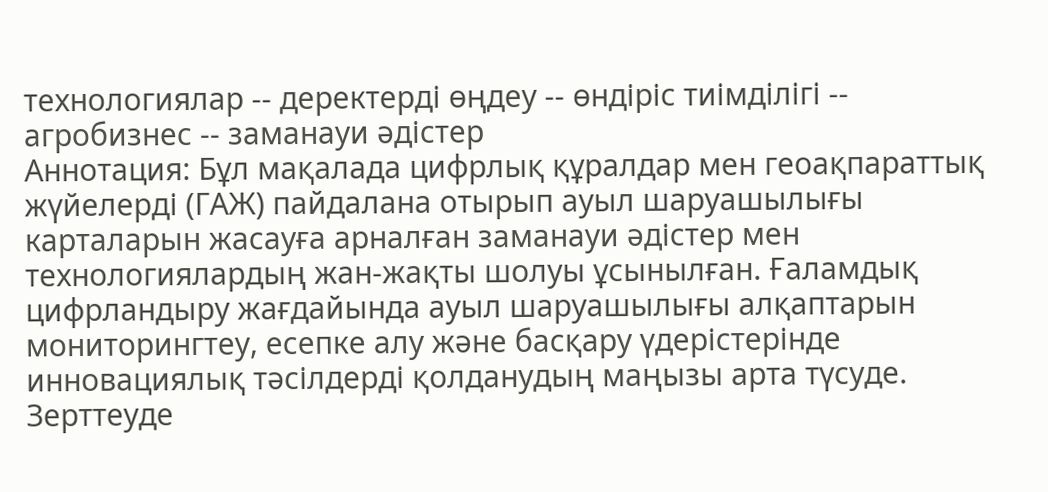технологиялар -- деректерді өңдеу -- өндіріс тиімділігі -- агробизнес -- заманауи əдістер
Аннотация: Бұл мақалада цифрлық құралдар мен геоақпараттық жүйелерді (ГАЖ) пайдалана отырып ауыл шаруашылығы карталарын жасауға арналған заманауи əдістер мен технологиялардың жан-жақты шолуы ұсынылған. Ғаламдық цифрландыру жағдайында ауыл шаруашылығы алқаптарын мониторингтеу, есепке алу жəне басқару үдерістерінде инновациялық тəсілдерді қолданудың маңызы арта түсуде. Зерттеуде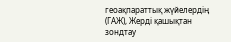геоақпараттық жүйелердің (ГАЖ), Жерді қашықтан зондтау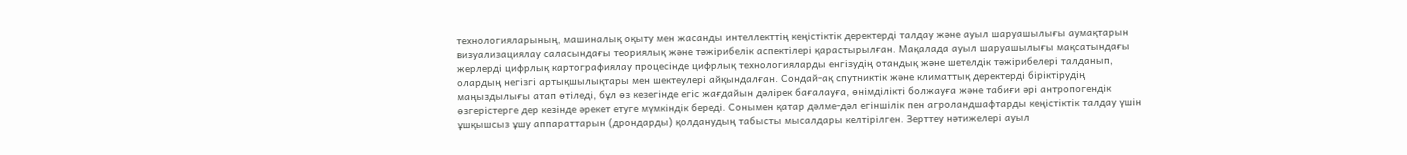технологияларының, машиналық оқыту мен жасанды интеллекттің кеңістіктік деректерді талдау жəне ауыл шаруашылығы аумақтарын визуализациялау саласындағы теориялық жəне тəжірибелік аспектілері қарастырылған. Мақалада ауыл шаруашылығы мақсатындағы жерлерді цифрлық картографиялау процесінде цифрлық технологияларды енгізудің отандық жəне шетелдік тəжірибелері талданып, олардың негізгі артықшылықтары мен шектеулері айқындалған. Сондай-ақ спутниктік жəне климаттық деректерді біріктірудің маңыздылығы атап өтіледі, бұл өз кезегінде егіс жағдайын дəлірек бағалауға, өнімділікті болжауға жəне табиғи əрі антропогендік өзгерістерге дер кезінде əрекет етуге мүмкіндік береді. Сонымен қатар дəлме-дəл егіншілік пен агроландшафтарды кеңістіктік талдау үшін ұшқышсыз ұшу аппараттарын (дрондарды) қолданудың табысты мысалдары келтірілген. Зерттеу нəтижелері ауыл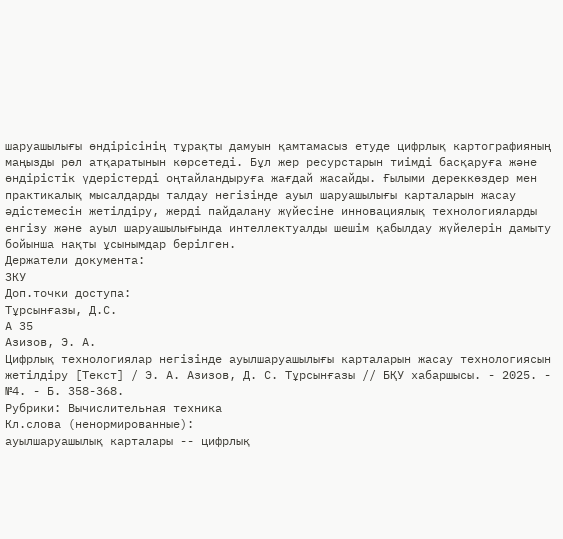шаруашылығы өндірісінің тұрақты дамуын қамтамасыз етуде цифрлық картографияның маңызды рөл атқаратынын көрсетеді. Бұл жер ресурстарын тиімді басқаруға жəне өндірістік үдерістерді оңтайландыруға жағдай жасайды. Ғылыми дереккөздер мен практикалық мысалдарды талдау негізінде ауыл шаруашылығы карталарын жасау əдістемесін жетілдіру, жерді пайдалану жүйесіне инновациялық технологияларды енгізу жəне ауыл шаруашылығында интеллектуалды шешім қабылдау жүйелерін дамыту бойынша нақты ұсынымдар берілген.
Держатели документа:
ЗКУ
Доп.точки доступа:
Тұрсынғазы, Д.С.
А 35
Азизов, Э. А.
Цифрлық технологиялар негізінде ауылшаруашылығы карталарын жасау технологиясын жетілдіру [Текст] / Э. А. Азизов, Д. С. Тұрсынғазы // БҚУ хабаршысы. - 2025. - №4. - Б. 358-368.
Рубрики: Вычислительная техника
Кл.слова (ненормированные):
ауылшаруашылық карталары -- цифрлық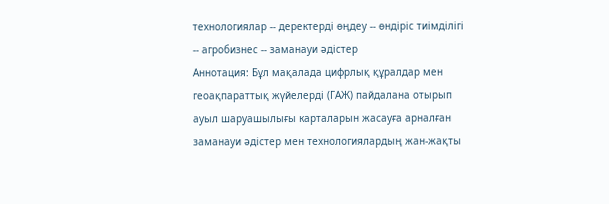технологиялар -- деректерді өңдеу -- өндіріс тиімділігі -- агробизнес -- заманауи əдістер
Аннотация: Бұл мақалада цифрлық құралдар мен геоақпараттық жүйелерді (ГАЖ) пайдалана отырып ауыл шаруашылығы карталарын жасауға арналған заманауи əдістер мен технологиялардың жан-жақты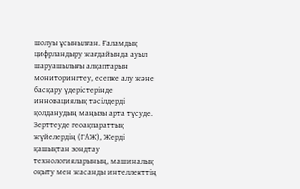шолуы ұсынылған. Ғаламдық цифрландыру жағдайында ауыл шаруашылығы алқаптарын мониторингтеу, есепке алу жəне басқару үдерістерінде инновациялық тəсілдерді қолданудың маңызы арта түсуде. Зерттеуде геоақпараттық жүйелердің (ГАЖ), Жерді қашықтан зондтау технологияларының, машиналық оқыту мен жасанды интеллекттің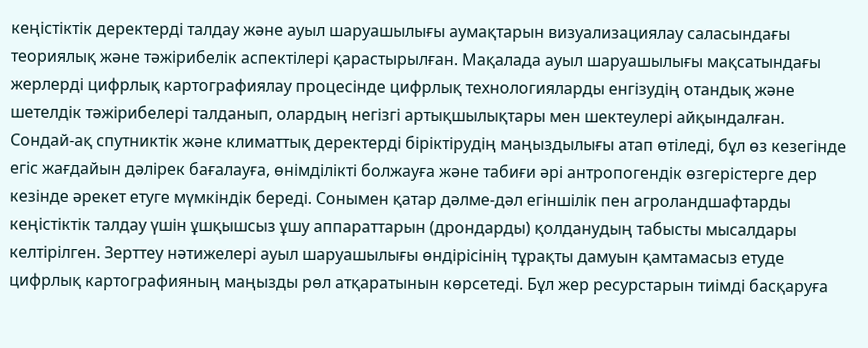кеңістіктік деректерді талдау жəне ауыл шаруашылығы аумақтарын визуализациялау саласындағы теориялық жəне тəжірибелік аспектілері қарастырылған. Мақалада ауыл шаруашылығы мақсатындағы жерлерді цифрлық картографиялау процесінде цифрлық технологияларды енгізудің отандық жəне шетелдік тəжірибелері талданып, олардың негізгі артықшылықтары мен шектеулері айқындалған. Сондай-ақ спутниктік жəне климаттық деректерді біріктірудің маңыздылығы атап өтіледі, бұл өз кезегінде егіс жағдайын дəлірек бағалауға, өнімділікті болжауға жəне табиғи əрі антропогендік өзгерістерге дер кезінде əрекет етуге мүмкіндік береді. Сонымен қатар дəлме-дəл егіншілік пен агроландшафтарды кеңістіктік талдау үшін ұшқышсыз ұшу аппараттарын (дрондарды) қолданудың табысты мысалдары келтірілген. Зерттеу нəтижелері ауыл шаруашылығы өндірісінің тұрақты дамуын қамтамасыз етуде цифрлық картографияның маңызды рөл атқаратынын көрсетеді. Бұл жер ресурстарын тиімді басқаруға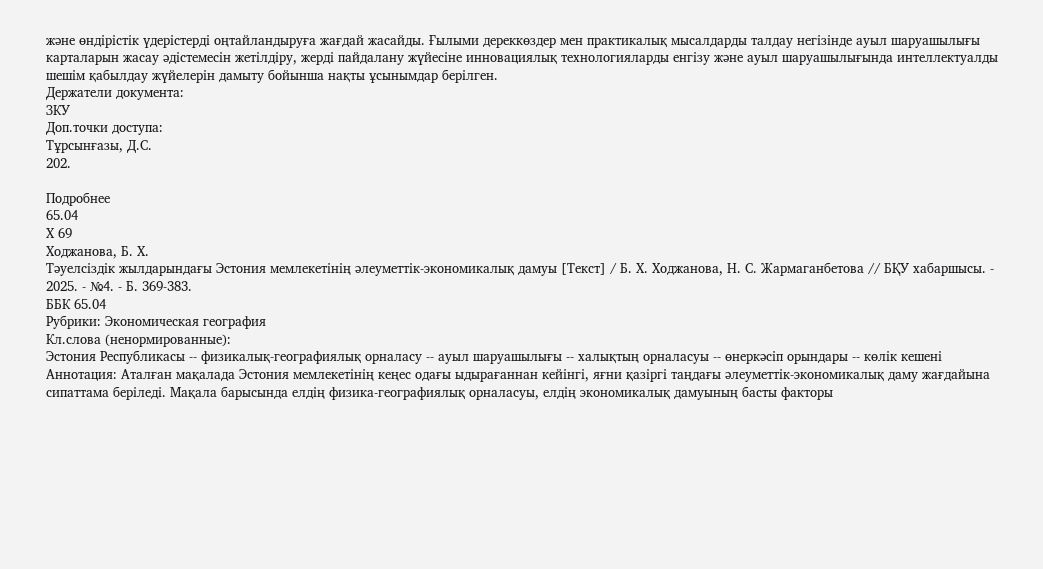жəне өндірістік үдерістерді оңтайландыруға жағдай жасайды. Ғылыми дереккөздер мен практикалық мысалдарды талдау негізінде ауыл шаруашылығы карталарын жасау əдістемесін жетілдіру, жерді пайдалану жүйесіне инновациялық технологияларды енгізу жəне ауыл шаруашылығында интеллектуалды шешім қабылдау жүйелерін дамыту бойынша нақты ұсынымдар берілген.
Держатели документа:
ЗКУ
Доп.точки доступа:
Тұрсынғазы, Д.С.
202.

Подробнее
65.04
Х 69
Ходжанова, Б. Х.
Тəуелсіздік жылдарындағы Эстония мемлекетінің əлеуметтік-экономикалық дамуы [Текст] / Б. Х. Ходжанова, Н. С. Жармаганбетова // БҚУ хабаршысы. - 2025. - №4. - Б. 369-383.
ББК 65.04
Рубрики: Экономическая география
Кл.слова (ненормированные):
Эстония Республикасы -- физикалық-географиялық орналасу -- ауыл шаруашылығы -- халықтың орналасуы -- өнеркəсіп орындары -- көлік кешені
Аннотация: Аталған мақалада Эстония мемлекетінің кеңес одағы ыдырағаннан кейінгі, яғни қазіргі таңдағы əлеуметтік-экономикалық даму жағдайына сипаттама беріледі. Мақала барысында елдің физика-географиялық орналасуы, елдің экономикалық дамуының басты факторы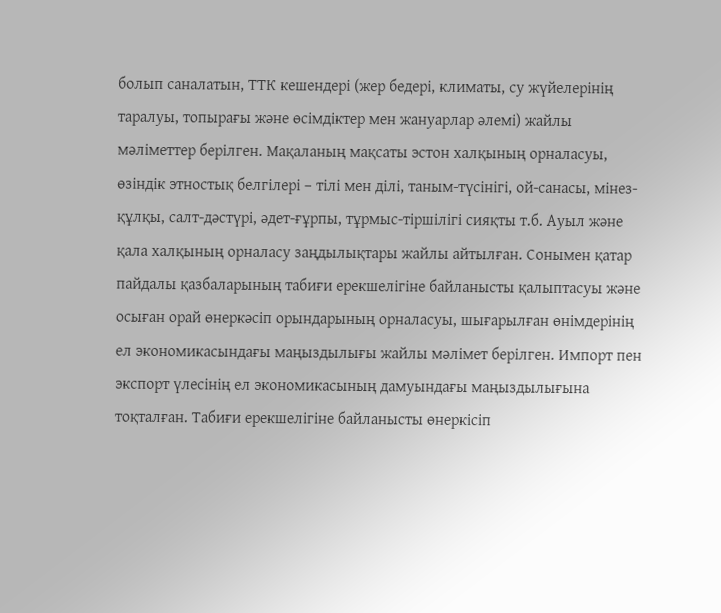болып саналатын, ТТК кешендері (жер бедері, климаты, су жүйелерінің таралуы, топырағы жəне өсімдіктер мен жануарлар əлемі) жайлы мəліметтер берілген. Мақаланың мақсаты эстон халқының орналасуы, өзіндік этностық белгілері – тілі мен ділі, таным-түсінігі, ой-санасы, мінез-құлқы, салт-дəстүрі, əдет-ғұрпы, тұрмыс-тіршілігі сияқты т.б. Ауыл жəне қала халқының орналасу заңдылықтары жайлы айтылған. Сонымен қатар пайдалы қазбаларының табиғи ерекшелігіне байланысты қалыптасуы жəне осыған орай өнеркəсіп орындарының орналасуы, шығарылған өнімдерінің ел экономикасындағы маңыздылығы жайлы мəлімет берілген. Импорт пен экспорт үлесінің ел экономикасының дамуындағы маңыздылығына тоқталған. Табиғи ерекшелігіне байланысты өнеркісіп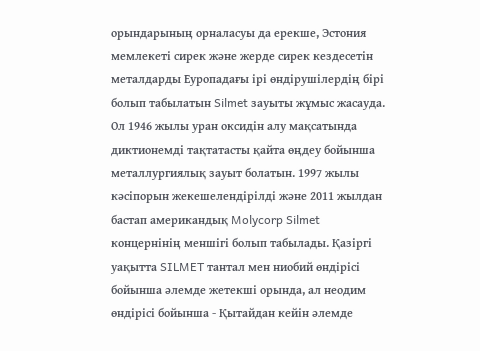орындарының орналасуы да ерекше, Эстония мемлекеті сирек жəне жерде сирек кездесетін металдарды Еуропадағы ірі өндірушілердің бірі болып табылатын Silmet зауыты жұмыс жасауда. Ол 1946 жылы уран оксидін алу мақсатында диктионемді тақтатасты қайта өңдеу бойынша металлургиялық зауыт болатын. 1997 жылы кəсіпорын жекешелендірілді жəне 2011 жылдан бастап американдық Molycorp Silmet концернінің меншігі болып табылады. Қазіргі уақытта SILMET тантал мен ниобий өндірісі бойынша əлемде жетекші орында, ал неодим өндірісі бойынша - Қытайдан кейін əлемде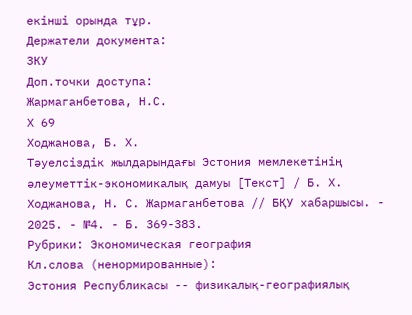екінші орында тұр.
Держатели документа:
ЗКУ
Доп.точки доступа:
Жармаганбетова, Н.С.
Х 69
Ходжанова, Б. Х.
Тəуелсіздік жылдарындағы Эстония мемлекетінің əлеуметтік-экономикалық дамуы [Текст] / Б. Х. Ходжанова, Н. С. Жармаганбетова // БҚУ хабаршысы. - 2025. - №4. - Б. 369-383.
Рубрики: Экономическая география
Кл.слова (ненормированные):
Эстония Республикасы -- физикалық-географиялық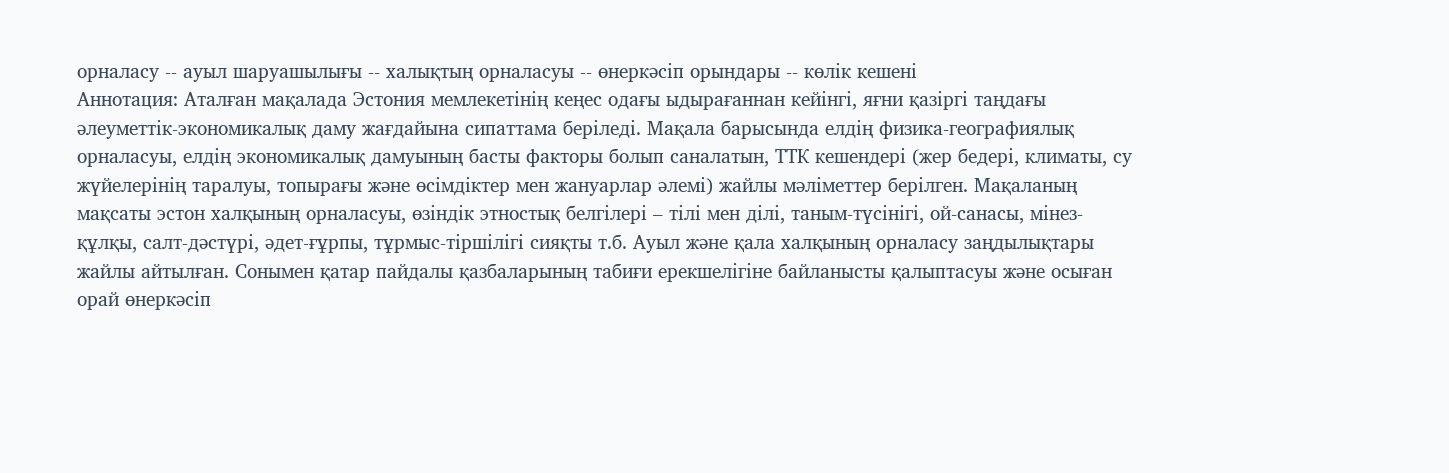орналасу -- ауыл шаруашылығы -- халықтың орналасуы -- өнеркəсіп орындары -- көлік кешені
Аннотация: Аталған мақалада Эстония мемлекетінің кеңес одағы ыдырағаннан кейінгі, яғни қазіргі таңдағы əлеуметтік-экономикалық даму жағдайына сипаттама беріледі. Мақала барысында елдің физика-географиялық орналасуы, елдің экономикалық дамуының басты факторы болып саналатын, ТТК кешендері (жер бедері, климаты, су жүйелерінің таралуы, топырағы жəне өсімдіктер мен жануарлар əлемі) жайлы мəліметтер берілген. Мақаланың мақсаты эстон халқының орналасуы, өзіндік этностық белгілері – тілі мен ділі, таным-түсінігі, ой-санасы, мінез-құлқы, салт-дəстүрі, əдет-ғұрпы, тұрмыс-тіршілігі сияқты т.б. Ауыл жəне қала халқының орналасу заңдылықтары жайлы айтылған. Сонымен қатар пайдалы қазбаларының табиғи ерекшелігіне байланысты қалыптасуы жəне осыған орай өнеркəсіп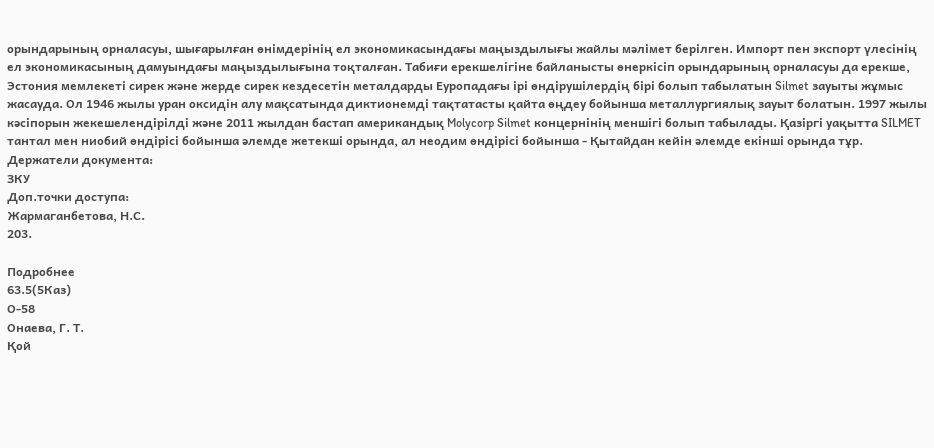орындарының орналасуы, шығарылған өнімдерінің ел экономикасындағы маңыздылығы жайлы мəлімет берілген. Импорт пен экспорт үлесінің ел экономикасының дамуындағы маңыздылығына тоқталған. Табиғи ерекшелігіне байланысты өнеркісіп орындарының орналасуы да ерекше, Эстония мемлекеті сирек жəне жерде сирек кездесетін металдарды Еуропадағы ірі өндірушілердің бірі болып табылатын Silmet зауыты жұмыс жасауда. Ол 1946 жылы уран оксидін алу мақсатында диктионемді тақтатасты қайта өңдеу бойынша металлургиялық зауыт болатын. 1997 жылы кəсіпорын жекешелендірілді жəне 2011 жылдан бастап американдық Molycorp Silmet концернінің меншігі болып табылады. Қазіргі уақытта SILMET тантал мен ниобий өндірісі бойынша əлемде жетекші орында, ал неодим өндірісі бойынша - Қытайдан кейін əлемде екінші орында тұр.
Держатели документа:
ЗКУ
Доп.точки доступа:
Жармаганбетова, Н.С.
203.

Подробнее
63.5(5Каз)
О-58
Онаева, Г. Т.
Қой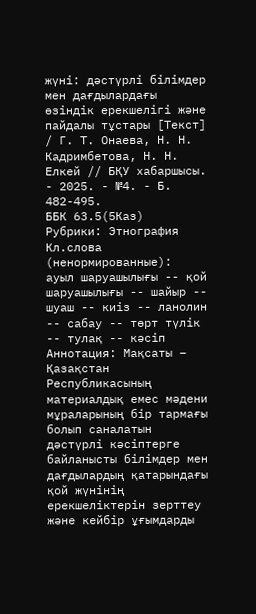жүні: дəстүрлі білімдер мен дағдылардағы өзіндік ерекшелігі жəне пайдалы тұстары [Текст] / Г. Т. Онаева, Н. Н. Кадримбетова, Н. Н. Елкей // БҚУ хабаршысы. - 2025. - №4. - Б. 482-495.
ББК 63.5(5Каз)
Рубрики: Этнография
Кл.слова (ненормированные):
ауыл шаруашылығы -- қой шаруашылығы -- шайыр -- шуаш -- киіз -- ланолин -- сабау -- төрт түлік -- тулақ -- кəсіп
Аннотация: Мақсаты – Қазақстан Республикасының материалдық емес мəдени мұраларының бір тармағы болып саналатын дəстүрлі кəсіптерге байланысты білімдер мен дағдылардың қатарындағы қой жүнінің ерекшеліктерін зерттеу жəне кейбір ұғымдарды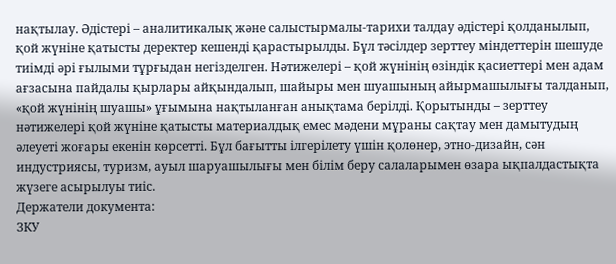нақтылау. Əдістері – аналитикалық жəне салыстырмалы-тарихи талдау əдістері қолданылып, қой жүніне қатысты деректер кешенді қарастырылды. Бұл тəсілдер зерттеу міндеттерін шешуде тиімді əрі ғылыми тұрғыдан негізделген. Нəтижелері – қой жүнінің өзіндік қасиеттері мен адам ағзасына пайдалы қырлары айқындалып, шайыры мен шуашының айырмашылығы талданып, «қой жүнінің шуашы» ұғымына нақтыланған анықтама берілді. Қорытынды – зерттеу нəтижелері қой жүніне қатысты материалдық емес мəдени мұраны сақтау мен дамытудың əлеуеті жоғары екенін көрсетті. Бұл бағытты ілгерілету үшін қолөнер, этно-дизайн, сəн индустриясы, туризм, ауыл шаруашылығы мен білім беру салаларымен өзара ықпалдастықта жүзеге асырылуы тиіс.
Держатели документа:
ЗКУ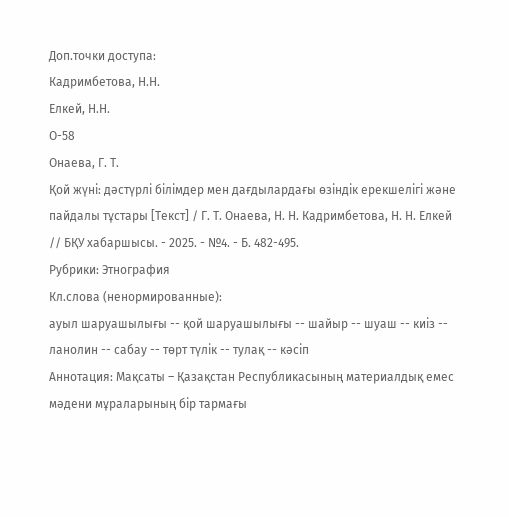Доп.точки доступа:
Кадримбетова, Н.Н.
Елкей, Н.Н.
О-58
Онаева, Г. Т.
Қой жүні: дəстүрлі білімдер мен дағдылардағы өзіндік ерекшелігі жəне пайдалы тұстары [Текст] / Г. Т. Онаева, Н. Н. Кадримбетова, Н. Н. Елкей // БҚУ хабаршысы. - 2025. - №4. - Б. 482-495.
Рубрики: Этнография
Кл.слова (ненормированные):
ауыл шаруашылығы -- қой шаруашылығы -- шайыр -- шуаш -- киіз -- ланолин -- сабау -- төрт түлік -- тулақ -- кəсіп
Аннотация: Мақсаты – Қазақстан Республикасының материалдық емес мəдени мұраларының бір тармағы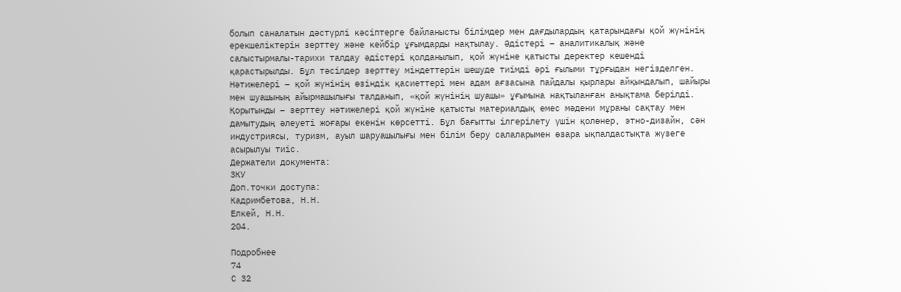болып саналатын дəстүрлі кəсіптерге байланысты білімдер мен дағдылардың қатарындағы қой жүнінің ерекшеліктерін зерттеу жəне кейбір ұғымдарды нақтылау. Əдістері – аналитикалық жəне салыстырмалы-тарихи талдау əдістері қолданылып, қой жүніне қатысты деректер кешенді қарастырылды. Бұл тəсілдер зерттеу міндеттерін шешуде тиімді əрі ғылыми тұрғыдан негізделген. Нəтижелері – қой жүнінің өзіндік қасиеттері мен адам ағзасына пайдалы қырлары айқындалып, шайыры мен шуашының айырмашылығы талданып, «қой жүнінің шуашы» ұғымына нақтыланған анықтама берілді. Қорытынды – зерттеу нəтижелері қой жүніне қатысты материалдық емес мəдени мұраны сақтау мен дамытудың əлеуеті жоғары екенін көрсетті. Бұл бағытты ілгерілету үшін қолөнер, этно-дизайн, сəн индустриясы, туризм, ауыл шаруашылығы мен білім беру салаларымен өзара ықпалдастықта жүзеге асырылуы тиіс.
Держатели документа:
ЗКУ
Доп.точки доступа:
Кадримбетова, Н.Н.
Елкей, Н.Н.
204.

Подробнее
74
С 32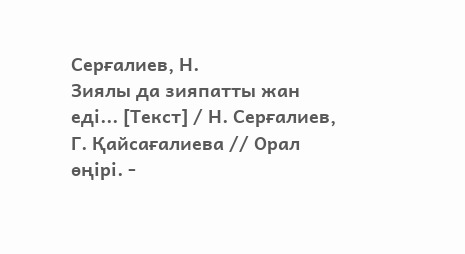Серғалиев, Н.
Зиялы да зияпатты жан еді... [Текст] / Н. Серғалиев, Г. Қайсағалиева // Орал өңірі. -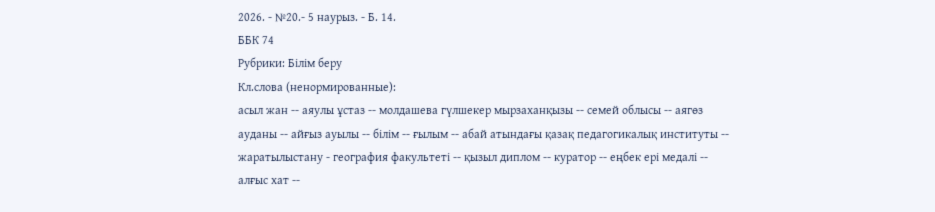2026. - №20.- 5 наурыз. - Б. 14.
ББК 74
Рубрики: Білім беру
Кл.слова (ненормированные):
асыл жан -- аяулы ұстаз -- молдашева гүлшекер мырзаханқызы -- семей облысы -- аягөз ауданы -- айғыз ауылы -- білім -- ғылым -- абай атындағы қазақ педагогикалық институты -- жаратылыстану - география факультеті -- қызыл диплом -- куратор -- еңбек ері медалі -- алғыс хат --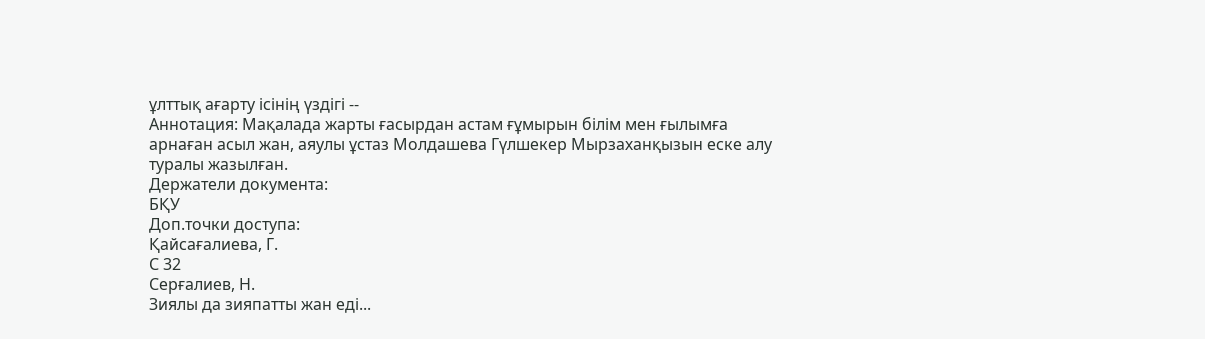ұлттық ағарту ісінің үздігі --
Аннотация: Мақалада жарты ғасырдан астам ғұмырын білім мен ғылымға арнаған асыл жан, аяулы ұстаз Молдашева Гүлшекер Мырзаханқызын еске алу туралы жазылған.
Держатели документа:
БҚУ
Доп.точки доступа:
Қайсағалиева, Г.
С 32
Серғалиев, Н.
Зиялы да зияпатты жан еді...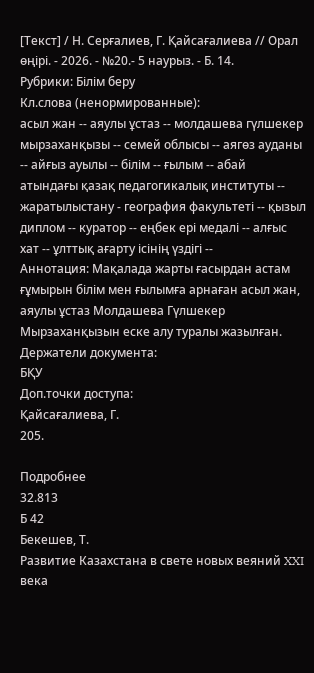[Текст] / Н. Серғалиев, Г. Қайсағалиева // Орал өңірі. - 2026. - №20.- 5 наурыз. - Б. 14.
Рубрики: Білім беру
Кл.слова (ненормированные):
асыл жан -- аяулы ұстаз -- молдашева гүлшекер мырзаханқызы -- семей облысы -- аягөз ауданы -- айғыз ауылы -- білім -- ғылым -- абай атындағы қазақ педагогикалық институты -- жаратылыстану - география факультеті -- қызыл диплом -- куратор -- еңбек ері медалі -- алғыс хат -- ұлттық ағарту ісінің үздігі --
Аннотация: Мақалада жарты ғасырдан астам ғұмырын білім мен ғылымға арнаған асыл жан, аяулы ұстаз Молдашева Гүлшекер Мырзаханқызын еске алу туралы жазылған.
Держатели документа:
БҚУ
Доп.точки доступа:
Қайсағалиева, Г.
205.

Подробнее
32.813
Б 42
Бекешев, Т.
Развитие Казахстана в свете новых веяний XXI века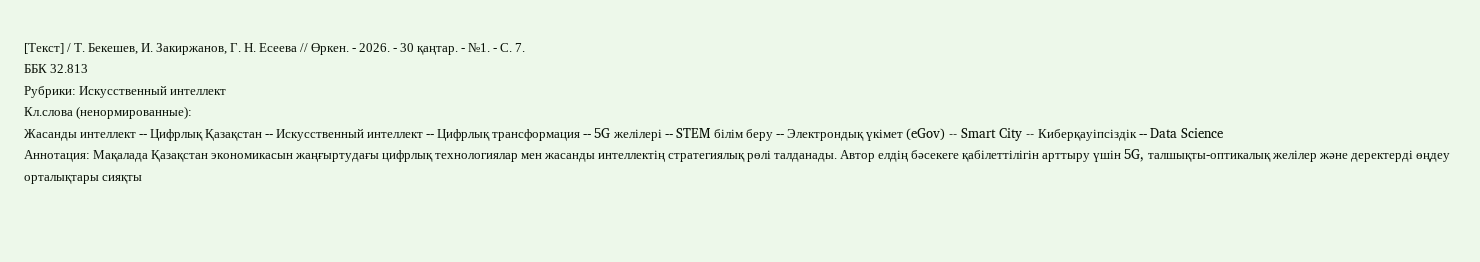[Текст] / Т. Бекешев, И. Закиржанов, Г. Н. Есеева // Өркен. - 2026. - 30 қаңтар. - №1. - С. 7.
ББК 32.813
Рубрики: Искусственный интеллект
Кл.слова (ненормированные):
Жасанды интеллект -- Цифрлық Қазақстан -- Искусственный интеллект -- Цифрлық трансформация -- 5G желілері -- STEM білім беру -- Электрондық үкімет (eGov) -- Smart City -- Киберқауіпсіздік -- Data Science
Аннотация: Мақалада Қазақстан экономикасын жаңғыртудағы цифрлық технологиялар мен жасанды интеллектің стратегиялық рөлі талданады. Автор елдің бәсекеге қабілеттілігін арттыру үшін 5G, талшықты-оптикалық желілер және деректерді өңдеу орталықтары сияқты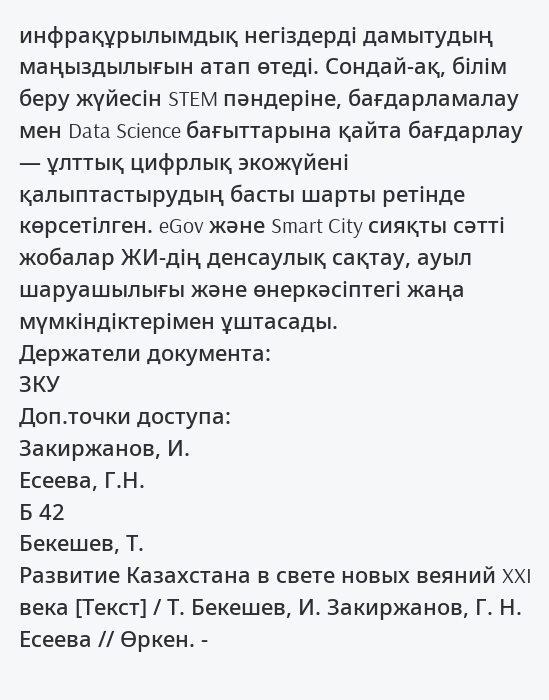инфрақұрылымдық негіздерді дамытудың маңыздылығын атап өтеді. Сондай-ақ, білім беру жүйесін STEM пәндеріне, бағдарламалау мен Data Science бағыттарына қайта бағдарлау — ұлттық цифрлық экожүйені қалыптастырудың басты шарты ретінде көрсетілген. eGov және Smart City сияқты сәтті жобалар ЖИ-дің денсаулық сақтау, ауыл шаруашылығы және өнеркәсіптегі жаңа мүмкіндіктерімен ұштасады.
Держатели документа:
ЗКУ
Доп.точки доступа:
Закиржанов, И.
Есеева, Г.Н.
Б 42
Бекешев, Т.
Развитие Казахстана в свете новых веяний XXI века [Текст] / Т. Бекешев, И. Закиржанов, Г. Н. Есеева // Өркен. -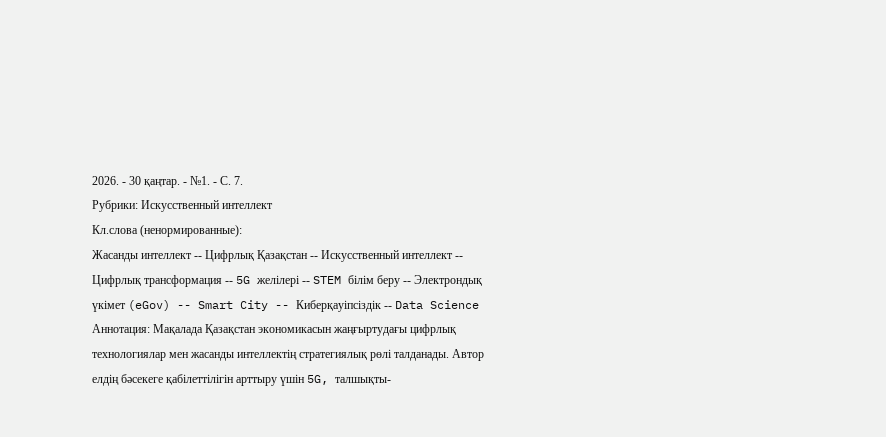2026. - 30 қаңтар. - №1. - С. 7.
Рубрики: Искусственный интеллект
Кл.слова (ненормированные):
Жасанды интеллект -- Цифрлық Қазақстан -- Искусственный интеллект -- Цифрлық трансформация -- 5G желілері -- STEM білім беру -- Электрондық үкімет (eGov) -- Smart City -- Киберқауіпсіздік -- Data Science
Аннотация: Мақалада Қазақстан экономикасын жаңғыртудағы цифрлық технологиялар мен жасанды интеллектің стратегиялық рөлі талданады. Автор елдің бәсекеге қабілеттілігін арттыру үшін 5G, талшықты-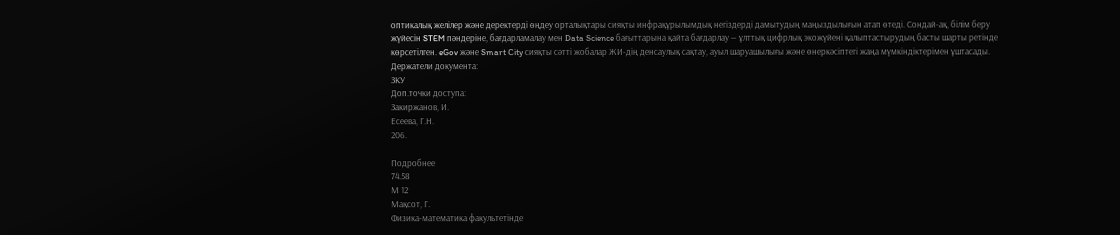оптикалық желілер және деректерді өңдеу орталықтары сияқты инфрақұрылымдық негіздерді дамытудың маңыздылығын атап өтеді. Сондай-ақ, білім беру жүйесін STEM пәндеріне, бағдарламалау мен Data Science бағыттарына қайта бағдарлау — ұлттық цифрлық экожүйені қалыптастырудың басты шарты ретінде көрсетілген. eGov және Smart City сияқты сәтті жобалар ЖИ-дің денсаулық сақтау, ауыл шаруашылығы және өнеркәсіптегі жаңа мүмкіндіктерімен ұштасады.
Держатели документа:
ЗКУ
Доп.точки доступа:
Закиржанов, И.
Есеева, Г.Н.
206.

Подробнее
74.58
М 12
Мақсот, Г.
Физика-математика факультетінде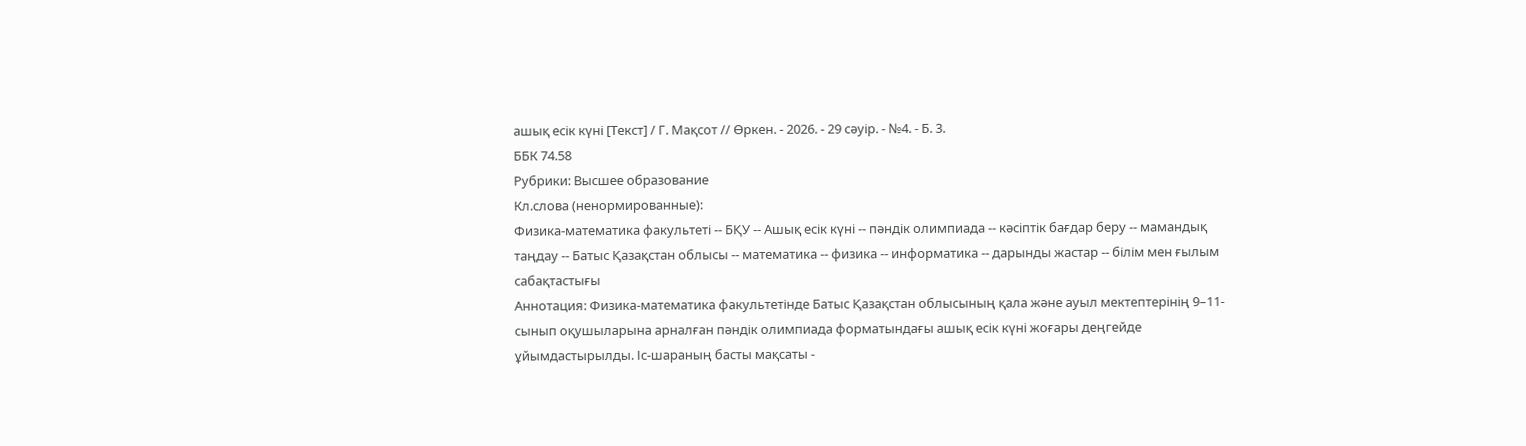ашық есік күні [Текст] / Г. Мақсот // Өркен. - 2026. - 29 сәуір. - №4. - Б. 3.
ББК 74.58
Рубрики: Высшее образование
Кл.слова (ненормированные):
Физика-математика факультеті -- БҚУ -- Ашық есік күні -- пәндік олимпиада -- кәсіптік бағдар беру -- мамандық таңдау -- Батыс Қазақстан облысы -- математика -- физика -- информатика -- дарынды жастар -- білім мен ғылым сабақтастығы
Аннотация: Физика-математика факультетінде Батыс Қазақстан облысының қала жəне ауыл мектептерінің 9–11-сынып оқушыларына арналған пəндік олимпиада форматындағы ашық есік күні жоғары деңгейде ұйымдастырылды. Іс-шараның басты мақсаты -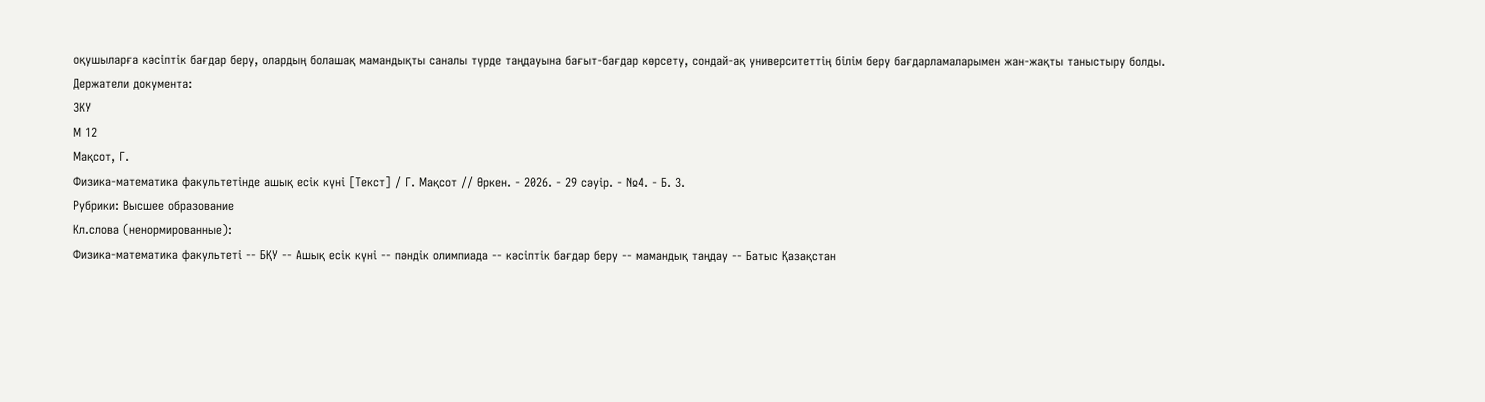оқушыларға кəсіптік бағдар беру, олардың болашақ мамандықты саналы түрде таңдауына бағыт-бағдар көрсету, сондай-ақ университеттің білім беру бағдарламаларымен жан-жақты таныстыру болды.
Держатели документа:
ЗКУ
М 12
Мақсот, Г.
Физика-математика факультетінде ашық есік күні [Текст] / Г. Мақсот // Өркен. - 2026. - 29 сәуір. - №4. - Б. 3.
Рубрики: Высшее образование
Кл.слова (ненормированные):
Физика-математика факультеті -- БҚУ -- Ашық есік күні -- пәндік олимпиада -- кәсіптік бағдар беру -- мамандық таңдау -- Батыс Қазақстан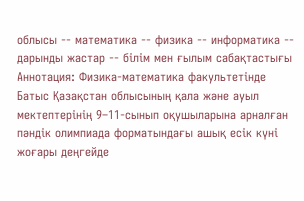облысы -- математика -- физика -- информатика -- дарынды жастар -- білім мен ғылым сабақтастығы
Аннотация: Физика-математика факультетінде Батыс Қазақстан облысының қала жəне ауыл мектептерінің 9–11-сынып оқушыларына арналған пəндік олимпиада форматындағы ашық есік күні жоғары деңгейде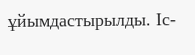ұйымдастырылды. Іс-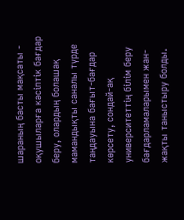шараның басты мақсаты - оқушыларға кəсіптік бағдар беру, олардың болашақ мамандықты саналы түрде таңдауына бағыт-бағдар көрсету, сондай-ақ университеттің білім беру бағдарламаларымен жан-жақты таныстыру болды.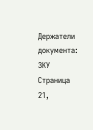Держатели документа:
ЗКУ
Страница 21,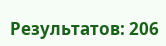Результатов: 206